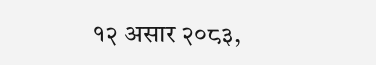१२ असार २०८३,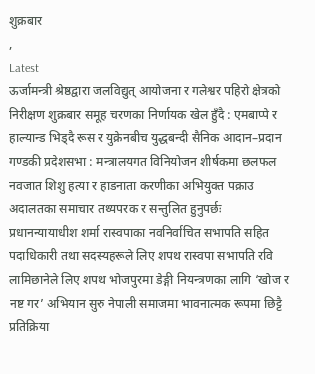शुक्रबार
,
Latest
ऊर्जामन्त्री श्रेष्ठद्वारा जलविद्युत् आयोजना र गलेश्वर पहिरो क्षेत्रको निरीक्षण शुक्रबार समूह चरणका निर्णायक खेल हुँदै : एमबाप्पे र हाल्यान्ड भिड्दै रूस र युक्रेनबीच युद्धबन्दी सैनिक आदान–प्रदान गण्डकी प्रदेशसभा : मन्त्रालयगत विनियोजन शीर्षकमा छलफल नवजात शिशु हत्या र हाडनाता करणीका अभियुक्त पक्राउ अदालतका समाचार तथ्यपरक र सन्तुलित हुनुपर्छः प्रधानन्यायाधीश शर्मा रास्वपाका नवनिर्वाचित सभापति सहित पदाधिकारी तथा सदस्यहरूले लिए शपथ रास्वपा सभापति रवि लामिछानेले लिए शपथ भोजपुरमा डेङ्गी नियन्त्रणका लागि ‘खोज र नष्ट गर’ अभियान सुरु नेपाली समाजमा भावनात्मक रूपमा छिट्टै प्रतिक्रिया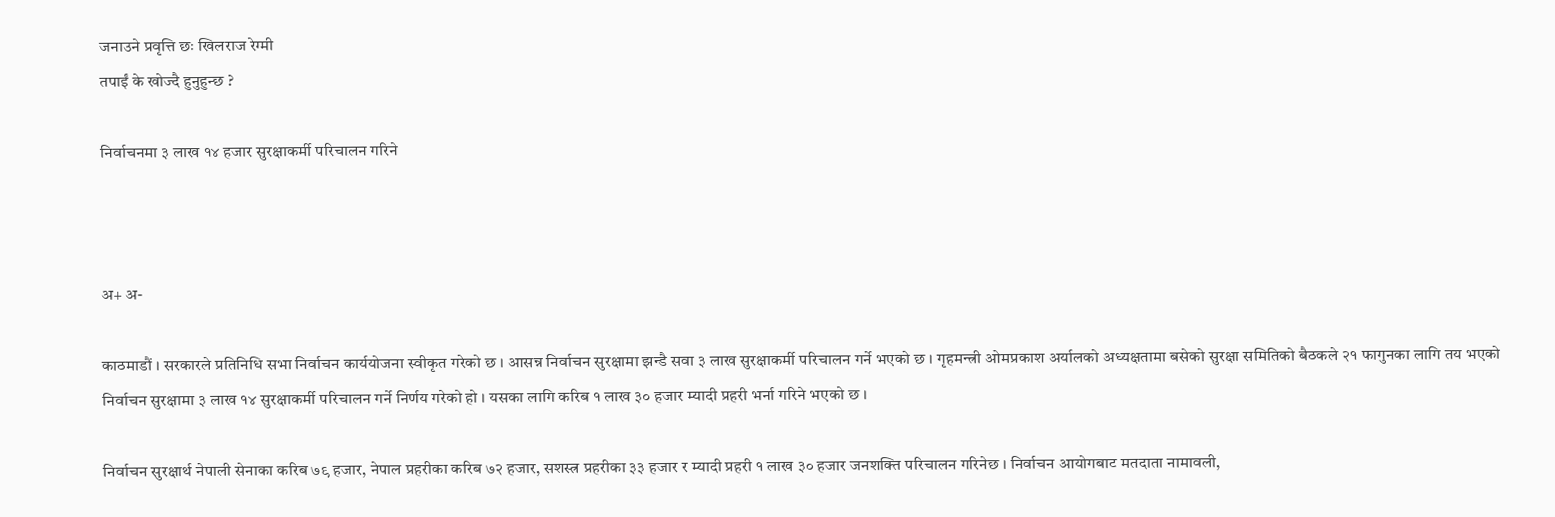जनाउने प्रवृत्ति छः खिलराज रेग्मी
तपाईं के खोज्दै हुनुहुन्छ ?

निर्वाचनमा ३ लाख १४ हजार सुरक्षाकर्मी परिचालन गरिने



अ+ अ-

काठमाडौं । सरकारले प्रतिनिधि सभा निर्वाचन कार्ययोजना स्वीकृत गरेको छ । आसन्न निर्वाचन सुरक्षामा झन्डै सवा ३ लाख सुरक्षाकर्मी परिचालन गर्ने भएको छ । गृहमन्त्री ओमप्रकाश अर्यालको अध्यक्षतामा बसेको सुरक्षा समितिको बैठकले २१ फागुनका लागि तय भएको निर्वाचन सुरक्षामा ३ लाख १४ सुरक्षाकर्मी परिचालन गर्ने निर्णय गरेको हो । यसका लागि करिब १ लाख ३० हजार म्यादी प्रहरी भर्ना गरिने भएको छ ।

निर्वाचन सुरक्षार्थ नेपाली सेनाका करिब ७९ हजार, नेपाल प्रहरीका करिब ७२ हजार, सशस्त्र प्रहरीका ३३ हजार र म्यादी प्रहरी १ लाख ३० हजार जनशक्ति परिचालन गरिनेछ । निर्वाचन आयोगबाट मतदाता नामावली,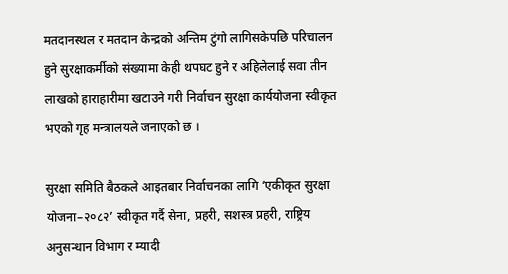मतदानस्थल र मतदान केन्द्रको अन्तिम टुंगो लागिसकेपछि परिचालन हुने सुरक्षाकर्मीको संख्यामा केही थपघट हुने र अहिलेलाई सवा तीन लाखको हाराहारीमा खटाउने गरी निर्वाचन सुरक्षा कार्ययोजना स्वीकृत भएको गृह मन्त्रालयले जनाएको छ ।

सुरक्षा समिति बैठकले आइतबार निर्वाचनका लागि ‘एकीकृत सुरक्षा योजना–२०८२’ स्वीकृत गर्दै सेना, प्रहरी, सशस्त्र प्रहरी, राष्ट्रिय अनुसन्धान विभाग र म्यादी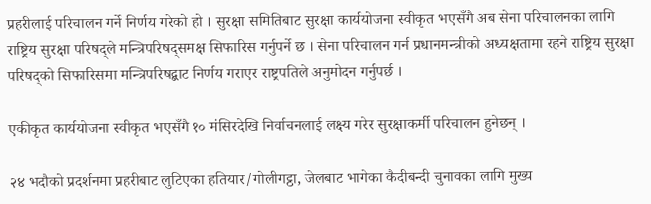प्रहरीलाई परिचालन गर्ने निर्णय गरेको हो । सुरक्षा समितिबाट सुरक्षा कार्ययोजना स्वीकृत भएसँगै अब सेना परिचालनका लागि राष्ट्रिय सुरक्षा परिषद्ले मन्त्रिपरिषद्समक्ष सिफारिस गर्नुपर्ने छ । सेना परिचालन गर्न प्रधानमन्त्रीको अध्यक्षतामा रहने राष्ट्रिय सुरक्षा परिषद्को सिफारिसमा मन्त्रिपरिषद्बाट निर्णय गराएर राष्ट्रपतिले अनुमोदन गर्नुपर्छ ।

एकीकृत कार्ययोजना स्वीकृत भएसँगै १० मंसिरदेखि निर्वाचनलाई लक्ष्य गरेर सुरक्षाकर्मी परिचालन हुनेछन् ।

२४ भदौको प्रदर्शनमा प्रहरीबाट लुटिएका हतियार/गोलीगट्ठा, जेलबाट भागेका कैदीबन्दी चुनावका लागि मुख्य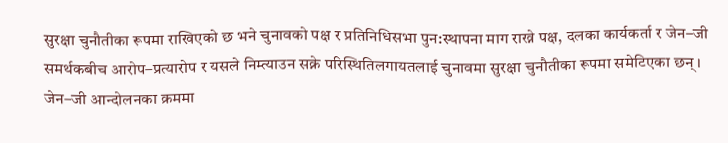सुरक्षा चुनौतीका रूपमा राखिएको छ भने चुनावको पक्ष र प्रतिनिधिसभा पुन:स्थापना माग राख्ने पक्ष, दलका कार्यकर्ता र जेन–जी समर्थकबीच आरोप–प्रत्यारोप र यसले निम्त्याउन सक्ने परिस्थितिलगायतलाई चुनावमा सुरक्षा चुनौतीका रूपमा समेटिएका छन् । जेन–जी आन्दोलनका क्रममा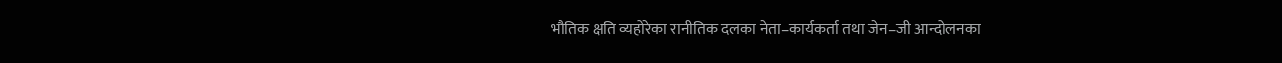भौतिक क्षति व्यहोरेका रानीतिक दलका नेता–कार्यकर्ता तथा जेन–जी आन्दोलनका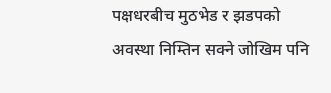पक्षधरबीच मुठभेड र झडपको अवस्था निम्तिन सक्ने जोखिम पनि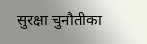सुरक्षा चुनौतीका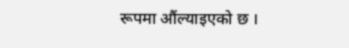रूपमा औंल्याइएको छ ।